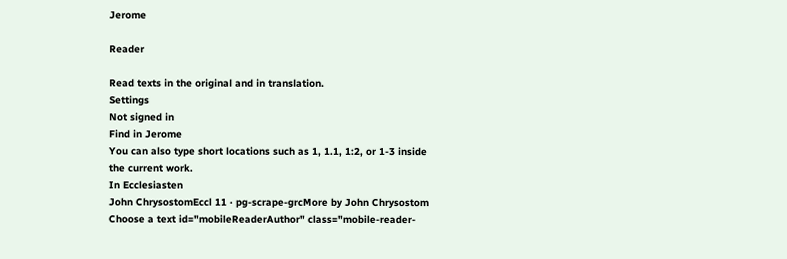Jerome

Reader

Read texts in the original and in translation.
Settings
Not signed in
Find in Jerome
You can also type short locations such as 1, 1.1, 1:2, or 1-3 inside the current work.
In Ecclesiasten
John ChrysostomEccl 11 · pg-scrape-grcMore by John Chrysostom
Choose a text id="mobileReaderAuthor" class="mobile-reader-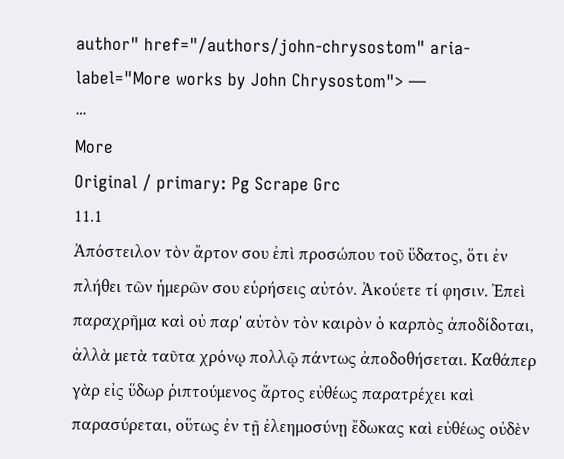author" href="/authors/john-chrysostom" aria-label="More works by John Chrysostom"> —
⋯
More
Original / primary: Pg Scrape Grc
11.1
Ἀπόστειλον τὸν ἄρτον σου ἐπὶ προσώπου τοῦ ὕδατος, ὅτι ἐν πλήθει τῶν ἡμερῶν σου εὑρήσεις αὐτόν. Ἀκούετε τί φησιν. Ἐπεὶ παραχρῆμα καὶ οὐ παρ' αὐτὸν τὸν καιρὸν ὁ καρπὸς ἀποδίδοται, ἀλλὰ μετὰ ταῦτα χρόνῳ πολλῷ πάντως ἀποδοθήσεται. Καθάπερ γὰρ εἰς ὕδωρ ῥιπτούμενος ἄρτος εὐθέως παρατρέχει καὶ παρασύρεται, οὕτως ἐν τῇ ἐλεημοσύνῃ ἔδωκας καὶ εὐθέως οὐδὲν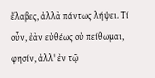ἔλαβες, ἀλλὰ πάντως λήψει. Τί οὖν, ἐὰν εὐθέως οὐ πείθωμαι, φησίν, ἀλλ' ἐν τῷ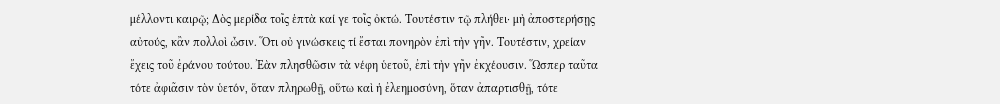μέλλοντι καιρῷ; Δὸς μερίδα τοῖς ἑπτὰ καί γε τοῖς ὀκτώ. Τουτέστιν τῷ πλήθει· μὴ ἀποστερήσῃς αὐτούς, κἂν πολλοὶ ὦσιν. Ὅτι οὐ γινώσκεις τί ἔσται πονηρὸν ἐπὶ τὴν γῆν. Τουτέστιν, χρείαν ἔχεις τοῦ ἐράνου τούτου. Ἐὰν πλησθῶσιν τὰ νέφη ὑετοῦ, ἐπὶ τὴν γῆν ἐκχέουσιν. Ὥσπερ ταῦτα τότε ἀφιᾶσιν τὸν ὑετόν, ὅταν πληρωθῇ, οὕτω καὶ ἡ ἐλεημοσύνη, ὅταν ἀπαρτισθῇ, τότε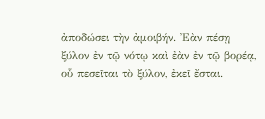ἀποδώσει τὴν ἀμοιβήν. Ἐὰν πέσῃ ξύλον ἐν τῷ νότῳ καὶ ἐὰν ἐν τῷ βορέᾳ, οὗ πεσεῖται τὸ ξύλον, ἐκεῖ ἔσται.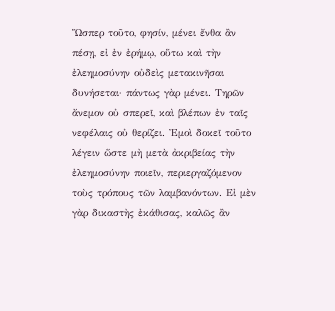Ὥσπερ τοῦτο, φησίν, μένει ἔνθα ἂν πέσῃ, εἰ ἐν ἐρήμῳ, οὕτω καὶ τὴν ἐλεημοσύνην οὐδεὶς μετακινῆσαι δυνήσεται· πάντως γὰρ μένει. Τηρῶν ἄνεμον οὐ σπερεῖ, καὶ βλέπων ἐν ταῖς νεφέλαις οὐ θερίζει. Ἐμοὶ δοκεῖ τοῦτο λέγειν ὥστε μὴ μετὰ ἀκριβείας τὴν ἐλεημοσύνην ποιεῖν, περιεργαζόμενον τοὺς τρόπους τῶν λαμβανόντων. Εἰ μὲν γὰρ δικαστὴς ἐκάθισας, καλῶς ἂν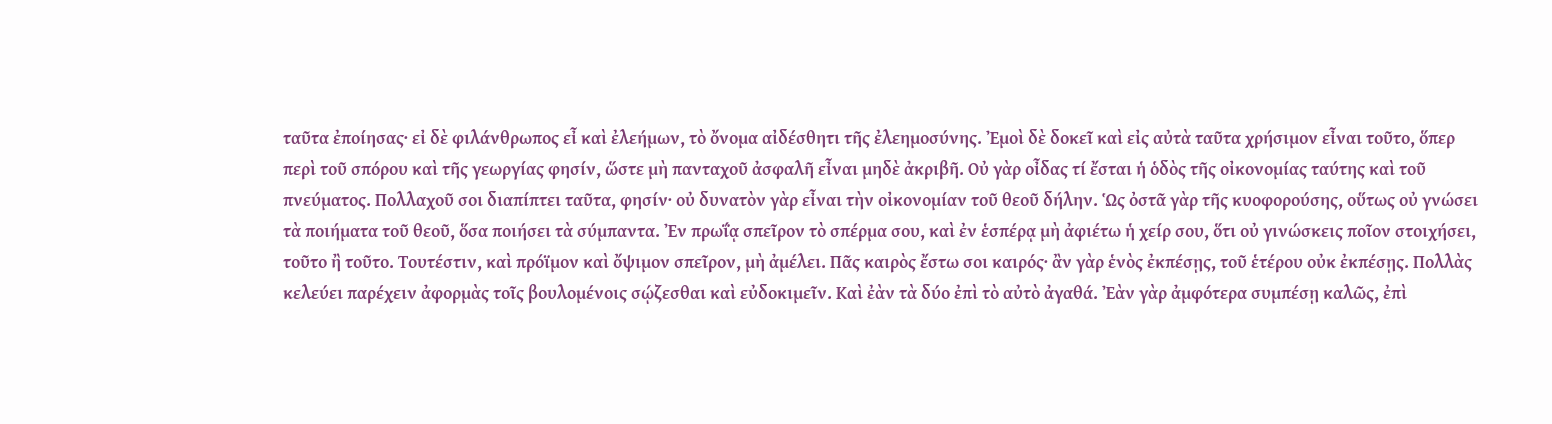ταῦτα ἐποίησας· εἰ δὲ φιλάνθρωπος εἶ καὶ ἐλεήμων, τὸ ὄνομα αἰδέσθητι τῆς ἐλεημοσύνης. Ἐμοὶ δὲ δοκεῖ καὶ εἰς αὐτὰ ταῦτα χρήσιμον εἶναι τοῦτο, ὅπερ περὶ τοῦ σπόρου καὶ τῆς γεωργίας φησίν, ὥστε μὴ πανταχοῦ ἀσφαλῆ εἶναι μηδὲ ἀκριβῆ. Οὐ γὰρ οἶδας τί ἔσται ἡ ὁδὸς τῆς οἰκονομίας ταύτης καὶ τοῦ πνεύματος. Πολλαχοῦ σοι διαπίπτει ταῦτα, φησίν· οὐ δυνατὸν γὰρ εἶναι τὴν οἰκονομίαν τοῦ θεοῦ δήλην. Ὡς ὀστᾶ γὰρ τῆς κυοφορούσης, οὕτως οὐ γνώσει τὰ ποιήματα τοῦ θεοῦ, ὅσα ποιήσει τὰ σύμπαντα. Ἐν πρωΐᾳ σπεῖρον τὸ σπέρμα σου, καὶ ἐν ἑσπέρᾳ μὴ ἀφιέτω ἡ χείρ σου, ὅτι οὐ γινώσκεις ποῖον στοιχήσει, τοῦτο ἢ τοῦτο. Τουτέστιν, καὶ πρόϊμον καὶ ὄψιμον σπεῖρον, μὴ ἀμέλει. Πᾶς καιρὸς ἔστω σοι καιρός· ἂν γὰρ ἑνὸς ἐκπέσῃς, τοῦ ἑτέρου οὐκ ἐκπέσῃς. Πολλὰς κελεύει παρέχειν ἀφορμὰς τοῖς βουλομένοις σῴζεσθαι καὶ εὐδοκιμεῖν. Καὶ ἐὰν τὰ δύο ἐπὶ τὸ αὐτὸ ἀγαθά. Ἐὰν γὰρ ἀμφότερα συμπέσῃ καλῶς, ἐπὶ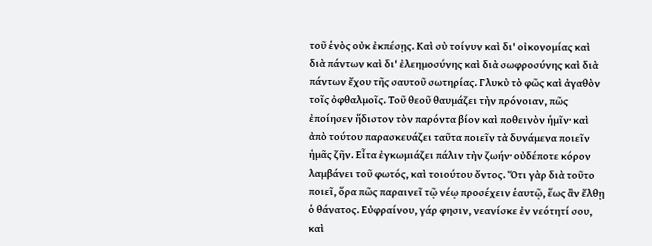τοῦ ἑνὸς οὐκ ἐκπέσῃς. Καὶ σὺ τοίνυν καὶ δι' οἰκονομίας καὶ διὰ πάντων καὶ δι' ἐλεημοσύνης καὶ διὰ σωφροσύνης καὶ διὰ πάντων ἔχου τῆς σαυτοῦ σωτηρίας. Γλυκὺ τὸ φῶς καὶ ἀγαθὸν τοῖς ὀφθαλμοῖς. Τοῦ θεοῦ θαυμάζει τὴν πρόνοιαν, πῶς ἐποίησεν ἥδιστον τὸν παρόντα βίον καὶ ποθεινὸν ἡμῖν· καὶ ἀπὸ τούτου παρασκευάζει ταῦτα ποιεῖν τὰ δυνάμενα ποιεῖν ἡμᾶς ζῆν. Εἶτα ἐγκωμιάζει πάλιν τὴν ζωήν· οὐδέποτε κόρον λαμβάνει τοῦ φωτός, καὶ τοιούτου ὄντος. Ὅτι γὰρ διὰ τοῦτο ποιεῖ, ὅρα πῶς παραινεῖ τῷ νέῳ προσέχειν ἑαυτῷ, ἕως ἂν ἔλθῃ ὁ θάνατος. Εὐφραίνου, γάρ φησιν, νεανίσκε ἐν νεότητί σου, καὶ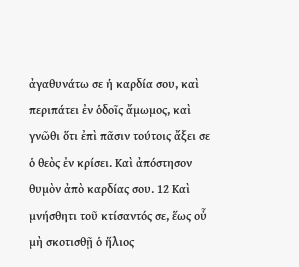ἀγαθυνάτω σε ἡ καρδία σου, καὶ περιπάτει ἐν ὁδοῖς ἄμωμος, καὶ γνῶθι ὅτι ἐπὶ πᾶσιν τούτοις ἄξει σε ὁ θεὸς ἐν κρίσει. Καὶ ἀπόστησον θυμὸν ἀπὸ καρδίας σου. 12 Καὶ μνήσθητι τοῦ κτίσαντός σε, ἕως οὗ μὴ σκοτισθῇ ὁ ἥλιος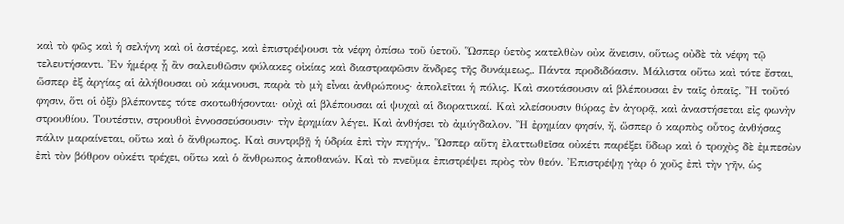καὶ τὸ φῶς καὶ ἡ σελήνη καὶ οἱ ἀστέρες, καὶ ἐπιστρέψουσι τὰ νέφη ὀπίσω τοῦ ὑετοῦ. Ὥσπερ ὑετὸς κατελθὼν οὐκ ἄνεισιν, οὕτως οὐδὲ τὰ νέφη τῷ τελευτήσαντι. Ἐν ἡμέρᾳ ᾗ ἂν σαλευθῶσιν φύλακες οἰκίας καὶ διαστραφῶσιν ἄνδρες τῆς δυνάμεως,. Πάντα προδιδόασιν. Μάλιστα οὕτω καὶ τότε ἔσται, ὥσπερ ἐξ ἀργίας αἱ ἀλήθουσαι οὐ κάμνουσι, παρὰ τὸ μὴ εἶναι ἀνθρώπους· ἀπολεῖται ἡ πόλις. Καὶ σκοτάσουσιν αἱ βλέπουσαι ἐν ταῖς ὀπαῖς. Ἢ τοῦτό φησιν, ὅτι οἱ ὀξὺ βλέποντες τότε σκοτωθήσονται· οὐχὶ αἱ βλέπουσαι αἱ ψυχαὶ αἱ διορατικαί. Καὶ κλείσουσιν θύρας ἐν ἀγορᾷ, καὶ ἀναστήσεται εἰς φωνὴν στρουθίου. Τουτέστιν, στρουθοὶ ἐννοσσεύσουσιν· τὴν ἐρημίαν λέγει. Καὶ ἀνθήσει τὸ ἀμύγδαλον. Ἢ ἐρημίαν φησίν, ἤ, ὥσπερ ὁ καρπὸς οὗτος ἀνθήσας πάλιν μαραίνεται, οὕτω καὶ ὁ ἄνθρωπος. Καὶ συντριβῇ ἡ ὑδρία ἐπὶ τὴν πηγήν,. Ὥσπερ αὕτη ἐλαττωθεῖσα οὐκέτι παρέξει ὕδωρ καὶ ὁ τροχὸς δὲ ἐμπεσὼν ἐπὶ τὸν βόθρον οὐκέτι τρέχει, οὕτω καὶ ὁ ἄνθρωπος ἀποθανών. Καὶ τὸ πνεῦμα ἐπιστρέψει πρὸς τὸν θεόν. Ἐπιστρέψῃ γὰρ ὁ χοῦς ἐπὶ τὴν γῆν, ὡς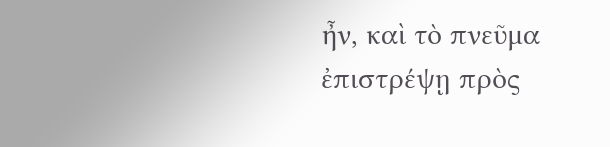ἦν, καὶ τὸ πνεῦμα ἐπιστρέψῃ πρὸς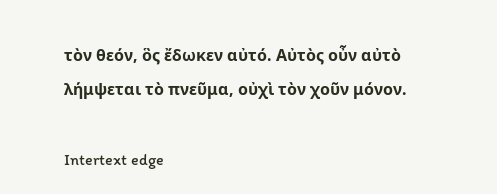τὸν θεόν, ὃς ἔδωκεν αὐτό. Αὐτὸς οὖν αὐτὸ λήμψεται τὸ πνεῦμα, οὐχὶ τὸν χοῦν μόνον.

Intertext edge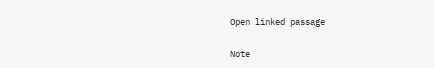Open linked passage

Note